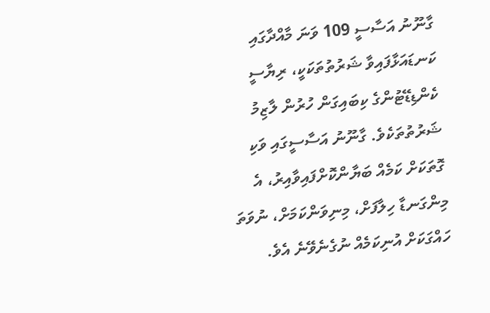ގާނޫނު އަސާސީ 109 ވަނަ މާއްދާގައި ކަނޑައަޅާފައިވާ ޝަރުތުތަކަކީ، ރިޔާސީ ކެންޑިޑޭޓުންގެ ކިބައިގަން ހުރުން ލާޒިމު ޝަރުތުތަކެވެ. ގާނޫނު އަސާސީގައި ވަކި ގޮތަކަށް ކަމެއް ބަޔާންކޮށްފައިވާއިރު، އެ މިންގަނޑާ ހިލާފަށް، މިނިވަންކަމަށް، ނުވަތަ ހައްގަކަށް އުނިކަމެއް ނުގެނެވޭނެ އެވެ.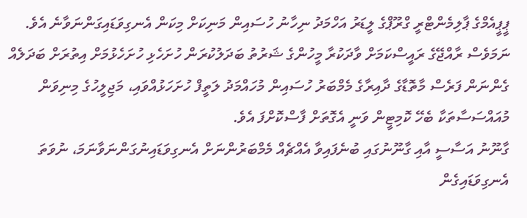ޕީޕީއެމްގެ ޕާލިމެންޓްރީ ގްރޫޕްގެ ލީޑަރު އަހްމަދު ނިހާނު ހުސައިން މަނިކަށް މިކަން އެނގިވަޑައިގަންނަވާނެ އެވެ. ނަމަވެސް ރާއްޖޭގެ ރައީސްކަމަށް ވާދަކުރާ މީހުންގެ ޝަރުތު ބަދަލުކުރަން ހުށަހެޅި ހުށަހެޅުމަށް އިތުރަށް ބަދަލެއް ގެންނަން ފަރެސް މާތޮޑާގެ ދާއިރާގެ މެމްބަރު ހުސައިން މުހައްމަދު ލަތީފް ހުށަހަޅުއްވައި، މަޖިލީހުގެ މިނިވަން މުއައްސަސާތަކާ ބެހޭ ކޮމިޓީން ވަނީ އެގޮތަށް ފާސްކޮށްފަ އެވެ.
ގާނޫނު އަސާސީ އާއި ގާނޫނުގައި ބުނެފައިވާ އެއްޗެއް މެމްބަރުންނަށް އެނގިވަޑައިނުގަންނަވާނަމަ، ނުވަތަ އެނގިވަޑައިގެން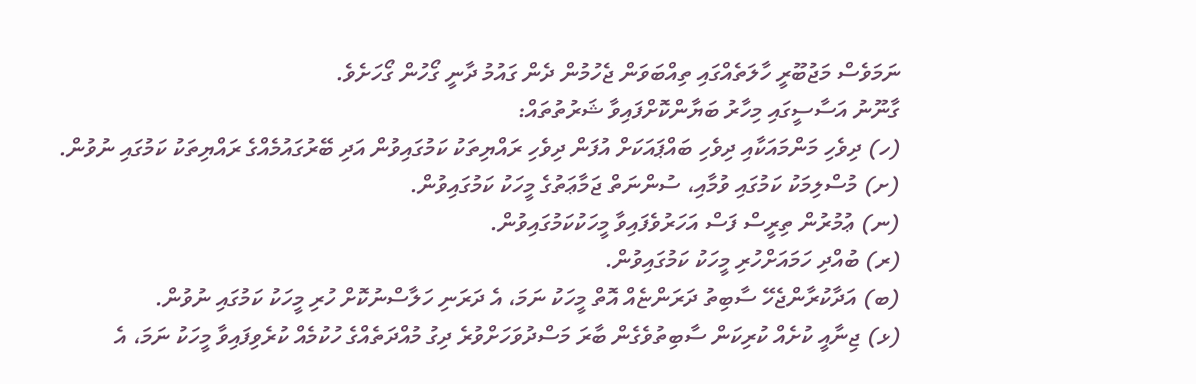ނަމަވެސް މަޖުބޫރީ ހާލަތެއްގައި ތިއްބަވަން ޖެހުމުން ދެން ގައުމު ދާނީ ގޯހުން ގޯހަށެވެ.
ގާނޫނު އަސާސީގައި މިހާރު ބަޔާންކޮށްފައިވާ ޝަރުތުތައް:
(ހ) ދިވެހި މަންމައަކާއި ދިވެހި ބައްޕައަކަށް އުފަން ދިވެހި ރައްޔިތަކު ކަމުގައިވުން އަދި ބޭރުގައުމެއްގެ ރައްޔިތަކު ކަމުގައި ނުވުން.
(ށ) މުސްލިމަކު ކަމުގައި ވުމާއި، ސުންނަތް ޖަމާޢަތުގެ މީހަކު ކަމުގައިވުން.
(ނ) ޢުމުރުން ތިރީސް ފަސް އަހަރުވެފައިވާ މީހަކުކަމުގައިވުން.
(ރ) ބުއްދި ހަމައަށްހުރި މީހަކު ކަމުގައިވުން.
(ބ) އަދާކުރާންޖެހޭ ސާބިތު ދަރަންޏެއް އޮތް މީހަކު ނަމަ، އެ ދަރަނި ހަލާސްނުކޮށް ހުރި މީހަކު ކަމުގައި ނުވުން.
(ޅ) ޖިނާއީ ކުށެއް ކުރިކަން ސާބިތުވެގެން ބާރަ މަސްދުވަހަށްވުރެ ދިގު މުއްދަތެއްގެ ހުކުމެއް ކުރެވިފައިވާ މީހަކު ނަމަ، އެ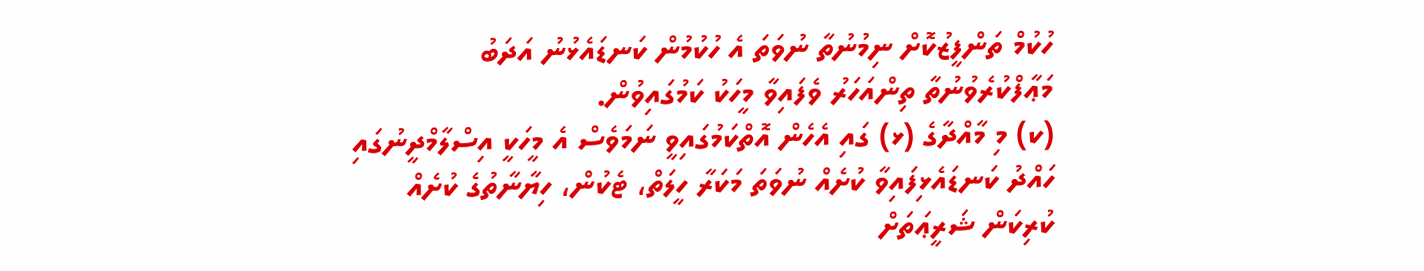ހުކުމް ތަންފީޒުކޮށް ނިމުނުތާ ނުވަތަ އެ ހުކުމުން ކަނޑައެޅުނު އަދަބު މަޢާފްކުރެވުނުތާ ތިންއަހަރު ވެފައިވާ މީހަކު ކަމުގައިވުން.
(ކ) މި މާއްދާގެ (ޅ) ގައި އެހެން އޮތްކަމުގައިވީ ނަމަވެސް އެ މީހަކީ އިސްލާމްދީނުގައި ހައްދު ކަނޑައެޅިފައިވާ ކުށެއް ނުވަތަ މަކަރާ ހީލަތް، ޓެކުން، ހިޔާނާތުގެ ކުށެއް ކުރިކަން ޝަރީޢަތަށް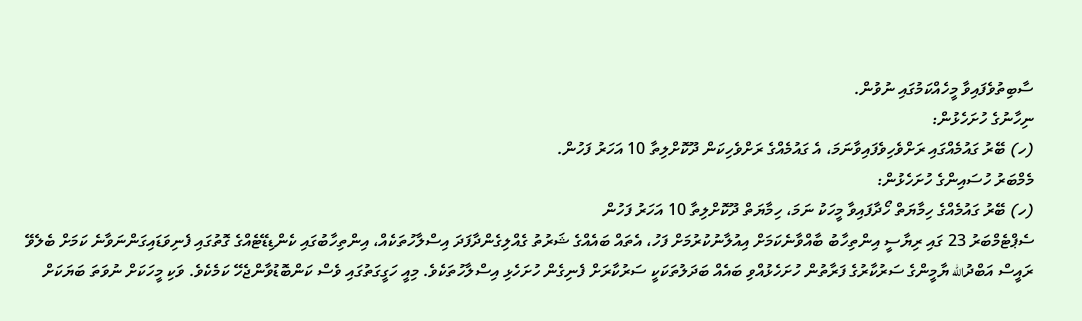ސާބިތުވެފައިވާ މީހެއްކަމުގައި ނުވުން.
ނިހާނުގެ ހުށަހެޅުން:
(ހ) ބޭރު ގައުމެއްގައި ރަށްވެހިވެފައިވާނަމަ، އެ ގައުމެއްގެ ރަށްވެހިކަން ދޫކޮށްލިތާ 10 އަހަރު ފަހުން.
މެމްބަރު ހުސައިންގެ ހުށަހެޅުން:
(ހ) ބޭރު ގައުމެއްގެ ހިމާޔަތް ހޯދާފައިވާ މީހަކު ނަމަ، ހިމާޔަތް ދޫކޮށްލިތާ 10 އަހަރު ފަހުން
ސެޕްޓެމްބަރު 23 ގައި ރިޔާސީ އިންތިހާބު ބާއްވާނެކަމަށް އިއުލާނުކުރުމަށް ފަހު، އެތައް ބައެއްގެ ޝަރުތު ގެއްލިގެންދާފަދަ އިސްލާހުތަކެއް، އިންތިހާބުގައި ކެންޑިޑޭޓެއްގެ ގޮތުގައި ފެނިވަޑައިގަންނަވާނެ ކަމަށް ބެލެވޭ ރައީސް އަބްދުالله ޔާމީންގެ ސަރުކާރުގެ ފަރާތުން ހުށަހެޅުއްވި ބައެއް ބަދަލުތަކަކީ ސަރުކާރަށް ފެނިގެން ހުށަހެޅި އިސްލާހުތަކެވެ. މިއީ ހަގީގަތުގައި ވެސް ކަންބޮޑުވާންޖެހޭ ކަމެކެވެ. ވަކި މީހަކަށް ނުވަތަ ބަޔަކަށް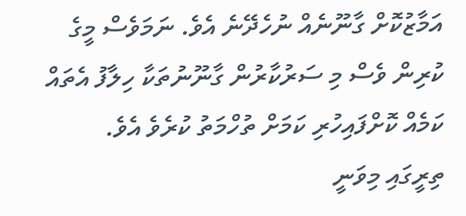އަމާޒުކޮށް ގާނޫނެއް ނުހެދޭނެ އެވެ. ނަމަވެސް މީގެ ކުރިން ވެސް މި ސަރުކާރުން ގާނޫނުތަކާ ހިލާފު އެތައް ކަމެއް ކޮށްފައިހުރި ކަމަށް ތުހްމަތު ކުރެވެ އެވެ.
ތިރީގައި މިވަނީ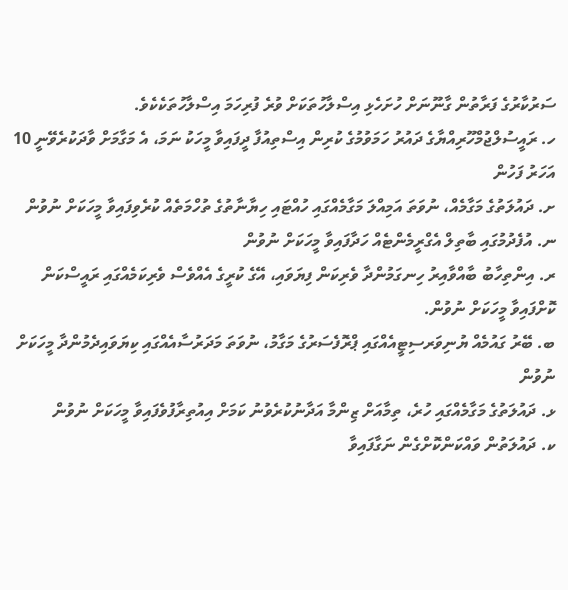ސަރުކާރުގެ ފަރާތުން ގާނޫނަށް ހުށަހެޅި އިސްލާހުތަކަށް ވުރެ ފުރިހަމަ އިސްލާހުތަކެކެވެ.
ހ. ރައީސުލްޖުމްހޫރިއްޔާގެ ދައުރު ހަމަވުމުގެ ކުރިން އިސްތިއުފާ ދީފައިވާ މީހަކު ނަމަ، އެ މަގާމަށް ވާދަކުރެވޭނީ 10 އަހަރު ފަހުން
ށ. ދައުލަތުގެ މަގާމެއް، ނުވަތަ އަމިއްލަ މަގާމެއްގައި ހުއްޓައި ހިޔާނާތުގެ ތުހްމަތެއް ކުރެވިފައިވާ މީހަކަށް ނުވުން
ނ. އުފެދުމުގައި ބާތިލް އެގްރީމެންޓެއް ހަދާފައިވާ މީހަކަށް ނުވުން
ރ. އިންތިހާބު ބާއްވާއިރު ހިނގަމުންދާ ވެރިކަން ފިޔަވައި، އޭގެ ކުރީގެ އެއްވެސް ވެރިކަމެއްގައި ރައީސްކަން ކޮށްފައިވާ މީހަކަށް ނުވުން.
ބ. ބޭރު ގައުމެއް ޔުނިވަރސިޓީއެއްގައި ޕްރޮފެސަރުގެ މަގާމު، ނުވަތަ މަދަރުސާއެއްގައި ކިޔަވައިދެމުންދާ މީހަކަށް ނުވުން
ޅ. ދައުލަތުގެ މަގާމެއްގައި ހުރެ، ތިމާއަށް ޒިންމާ އަދާނުކުރެވުނު ކަމަށް އިއުތިރާފުވެފައިވާ މީހަކަށް ނުވުން
ކ. ދައުލަތުން ވައްކަންކޮށްގެން ނަގާފައިވާ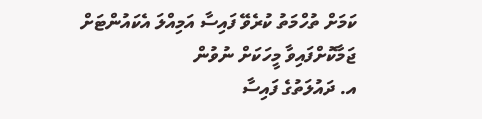ކަމަށް ތުހްމަތު ކުރެވޭ ފައިސާ އަމިއްލަ އެކައުންޓަށް ޖަމާކޮށްފައިވާ މީހަކަށް ނުވުން
އ. ދައުލަތުގެ ފައިސާ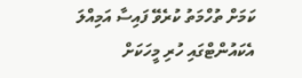ކަމަށް ތުހްމަތު ކުރެވޭ ފައިސާ އަމިއްލަ އެކައުންޓްގައި ހުރި މީހަކަށް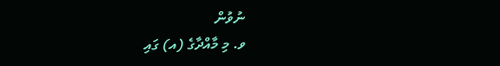ނުވުން
ވ. މި މާއްދާގެ (އ) ގައި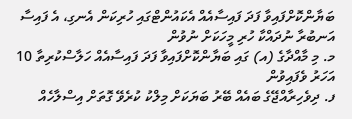ބަޔާންކޮށްފައިވާ ފަދަ ފައިސާއެއް އެކައުންޓްގައި ހުރިކަން އެނގި، އެ ފައިސާ އަނބުރާ ނުދައްކާ ހުރި މީހަކަށް ނުވުން
މ. މި މާއްދާގެ (އ) ގައި ބަޔާންކޮށްފައިވާ ފަދަ ފައިސާއެއް ހަލާސްކުރިތާ 10 އަހަރު ވެފައިވުން
ފ. ދިވެހިރާއްޖޭގެ ބައެއް ބޭރު ބަޔަކަށް މިލްކު ކުރެވޭ ގޮތަށް އިސްލާހެއް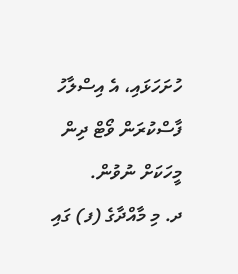ހުށަހަޅައި، އެ އިސްލާހު ފާސްކުރަން ވޯޓް ދިން މީހަކަށް ނުވުން.
ދ. މި މާއްދާގެ (ފ) ގައި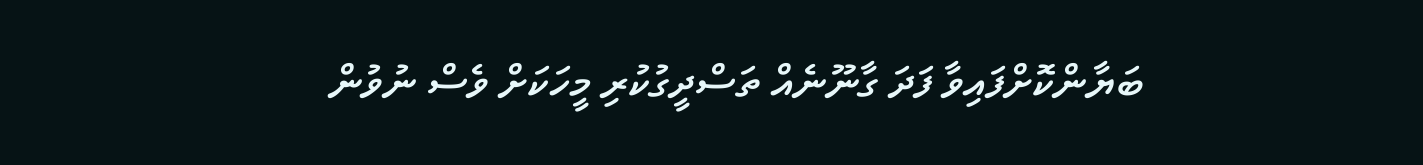ބަޔާންކޮށްފައިވާ ފަދަ ގާނޫނެއް ތަސްދީގުކުރި މީހަކަށް ވެސް ނުވުން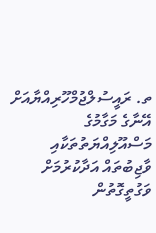ތ. ރައީސުލްޖުމްހޫރިއްޔާއަށް އޭނާގެ މަގާމުގެ މަސްއޫލިއްޔަތުތަކާއި ވާޖިބުތައް އަދާކުރުމަށް ވަގުތީގޮތުން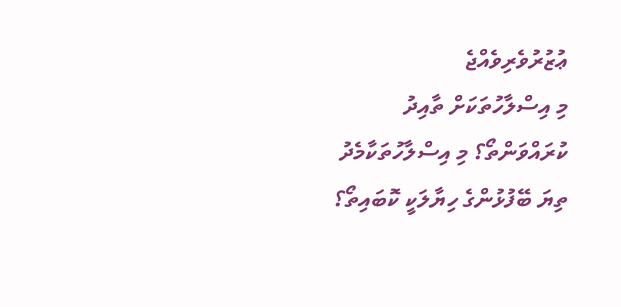ޢުޒުރުވެރިވެއްޖެ
މި އިސްލާހުތަކަށް ތާއިދު ކުރައްވަންތޯ؟ މި އިސްލާހުތަކާމެދު ތިޔަ ބޭފުޅުންގެ ހިޔާލަކީ ކޮބައިތޯ؟